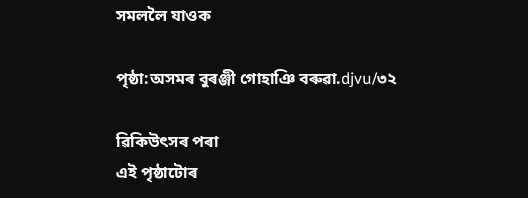সমললৈ যাওক

পৃষ্ঠা:অসমৰ বুৰঞ্জী গোহাঞি বৰুৱা.djvu/৩২

ৱিকিউৎসৰ পৰা
এই পৃষ্ঠাটোৰ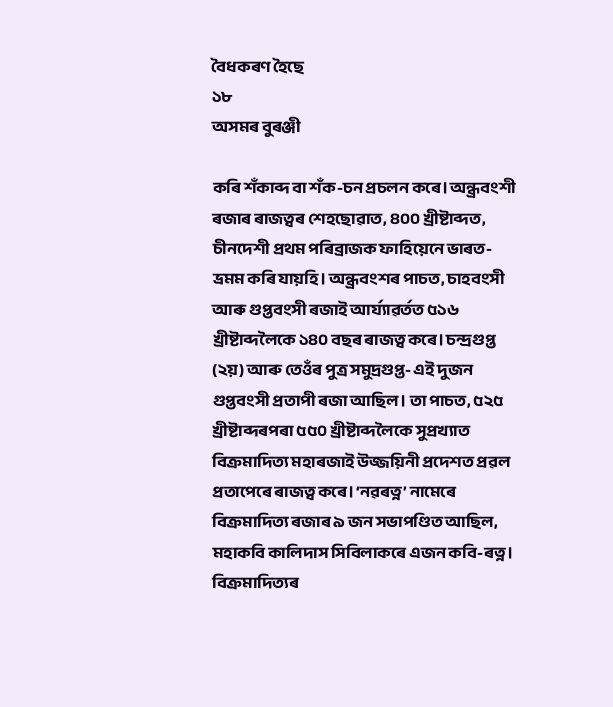বৈধকৰণ হৈছে
১৮
অসমৰ বুৰঞ্জী

কৰি শঁকাব্দ বা শঁক-চন প্ৰচলন কৰে। অন্ধ্ৰবংশী ৰজাৰ ৰাজত্বৰ শেহছোৱাত, ৪০০ খ্ৰীষ্টাব্দত, চীনদেশী প্ৰথম পৰিব্ৰাজক ফাহিয়েনে ভাৰত-ভ্ৰমম কৰি যায়হি। অন্ধ্ৰবংশৰ পাচত, চাহবংসী আৰু গুপ্তবংসী ৰজাই আৰ্য্যাৱৰ্তত ৫১৬ খ্ৰীষ্টাব্দলৈকে ১৪০ বছৰ ৰাজত্ব কৰে। চন্দ্ৰগুপ্ত (২য়) আৰু তেওঁৰ পুত্ৰ সমুদ্ৰগুপ্ত- এই দুজন গুপ্তবংসী প্ৰতাপী ৰজা আছিল। তা পাচত, ৫২৫ খ্ৰীষ্টাব্দৰপৰা ৫৫০ খ্ৰীষ্টাব্দলৈকে সুপ্ৰখ্যাত বিক্ৰমাদিত্য মহাৰজাই উজ্জয়িনী প্ৰদেশত প্ৰৱল প্ৰতাপেৰে ৰাজত্ব কৰে। ‘নৱৰত্ন’ নামেৰে বিক্ৰমাদিত্য ৰজাৰ ৯ জন সভাপণ্ডিত আছিল, মহাকবি কালিদাস সিবিলাকৰে এজন কবি-ৰত্ন। বিক্ৰমাদিত্যৰ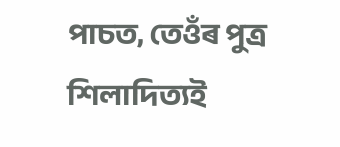পাচত, তেওঁৰ পুত্ৰ শিলাদিত্যই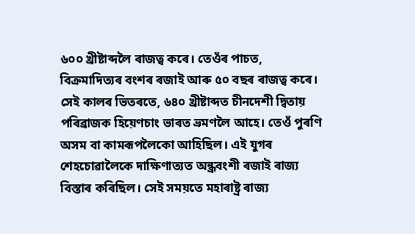৬০০ খ্ৰীষ্টাব্দলৈ ৰাজত্ব কৰে। তেওঁৰ পাচত, বিক্ৰমাদিত্যৰ বংশৰ ৰজাই আৰু ৫০ বছৰ ৰাজত্ব কৰে। সেই কালৰ ভিতৰতে, ৬৪০ খ্ৰীষ্টাব্দত চীনদেশী দ্বিতায় পৰিব্ৰাজক হিয়েণচাং ভাৰত ভ্ৰমণলৈ আহে। তেওঁ পুৰণি অসম বা কামৰূপলৈকো আহিছিল। এই যুগৰ শেহচোৱালৈকে দাক্ষিণাত্যত অন্ধ্ৰবংশী ৰজাই ৰাজ্য বিস্তাৰ কৰিছিল। সেই সময়তে মহাৰাষ্ট্ৰ ৰাজ্য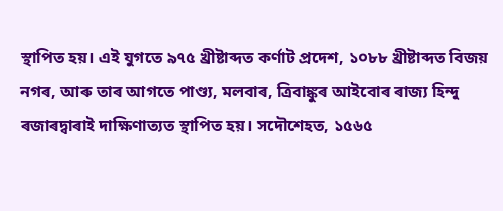স্থাপিত হয়। এই যুগতে ৯৭৫ খ্ৰীষ্টাব্দত কৰ্ণাট প্ৰদেশ, ১০৮৮ খ্ৰীষ্টাব্দত বিজয় নগৰ, আৰু তাৰ আগতে পাণ্ড্য, মলবাৰ, ত্ৰিবাঙ্কুৰ আইবোৰ ৰাজ্য হিন্দু ৰজাৰদ্বাৰাই দাক্ষিণাত্যত স্থাপিত হয়। সদৌশেহত, ১৫৬৫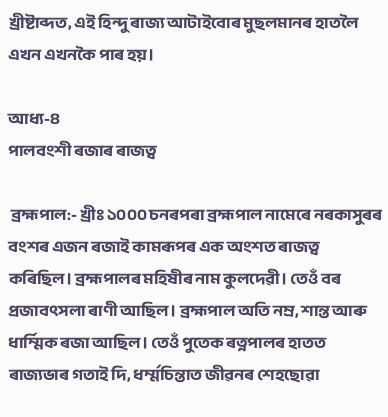খ্ৰীষ্টাব্দত, এই হিন্দু ৰাজ্য আটাইবোৰ মুছলমানৰ হাতলৈ এখন এখনকৈ পাৰ হয়।

আধ্য-৪
পালবংশী ৰজাৰ ৰাজত্ব

 ব্ৰহ্মপাল:- খ্ৰীঃ ১০০০ চনৰপৰা ব্ৰহ্মপাল নামেৰে নৰকাসুৰৰ বংশৰ এজন ৰজাই কামৰূপৰ এক অংশত ৰাজত্ব কৰিছিল। ব্ৰহ্মপালৰ মহিষীৰ নাম কুলদেৱী। তেওঁ বৰ প্ৰজাবৎসলা ৰাণী আছিল। ব্ৰহ্মপাল অতি নম্ৰ, শান্ত আৰু ধাৰ্ম্মিক ৰজা আছিল। তেওঁ পুতেক ৰত্নপালৰ হাতত ৰাজ্যভাৰ গতাই দি, ধৰ্ম্মচিন্তাত জীৱনৰ শেহছোৱা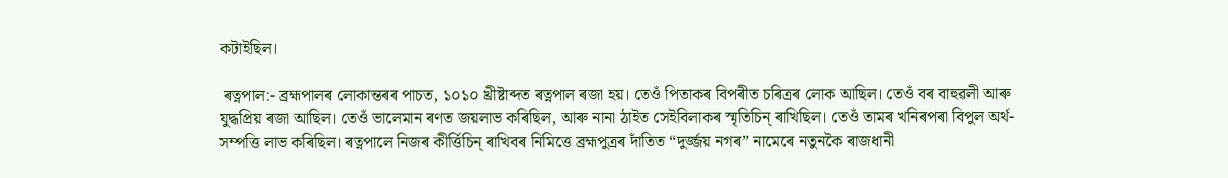কটাইছিল।

 ৰত্নপাল:- ব্ৰহ্মপালৰ লোকান্তৰৰ পাচত, ১০১০ খ্ৰীষ্টাব্দত ৰত্নপাল ৰজা হয়। তেওঁ পিতাকৰ বিপৰীত চৰিত্ৰৰ লোক আছিল। তেওঁ বৰ বাহুৱলী আৰু যুদ্ধপ্ৰিয় ৰজা আছিল। তেওঁ ভালেমান ৰণত জয়লাভ কৰিছিল, আৰু নানা ঠাইত সেইবিলাকৰ স্মৃতিচিন্ ৰাখিছিল। তেওঁ তামৰ খনিৰপৰা বিপুল অৰ্থ-সম্পত্তি লাভ কৰিছিল। ৰত্নপালে নিজৰ কীৰ্ত্তিচিন্ ৰাখিবৰ নিমিত্তে ব্ৰহ্মপুত্ৰৰ দাঁতিত “দুৰ্জ্জয় নগৰ” নামেৰে নতুনকৈ ৰাজধানী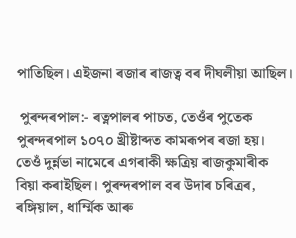পাতিছিল। এইজনা ৰজাৰ ৰাজত্ব বৰ দীঘলীয়া আছিল।

 পুৰন্দৰপাল:- ৰত্নপালৰ পাচত, তেওঁৰ পুতেক পুৰন্দৰপাল ১০৭০ খ্ৰীষ্টাব্দত কামৰূপৰ ৰজা হয়। তেওঁ দুৰ্ন্নভা নামেৰে এগৰাকী ক্ষত্ৰিয় ৰাজকুমাৰীক বিয়া কৰাইছিল। পুৰন্দৰপাল বৰ উদাৰ চৰিত্ৰৰ, ৰঙ্গিয়াল, ধাৰ্ম্মিক আৰু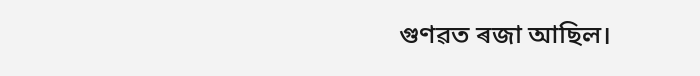গুণৱত ৰজা আছিল।